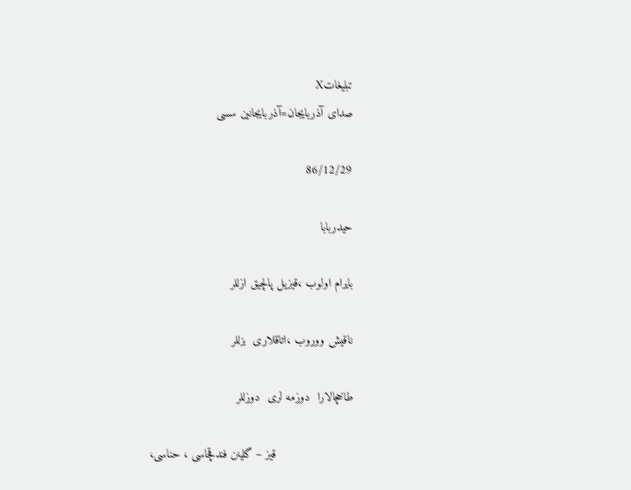تبليغاتX
صدای آذربایجان=آذربایجانین سسی

86/12/29

حیدربابا

بایرام اولوب ،قیزیل پالچیق ازللر

ناقیش ووروب ،اتاقلاری  بزللر

طاخچالارا  دوزمه لری  دوزللر

                      قیز – گلینن فندقچاسی ، حناسی،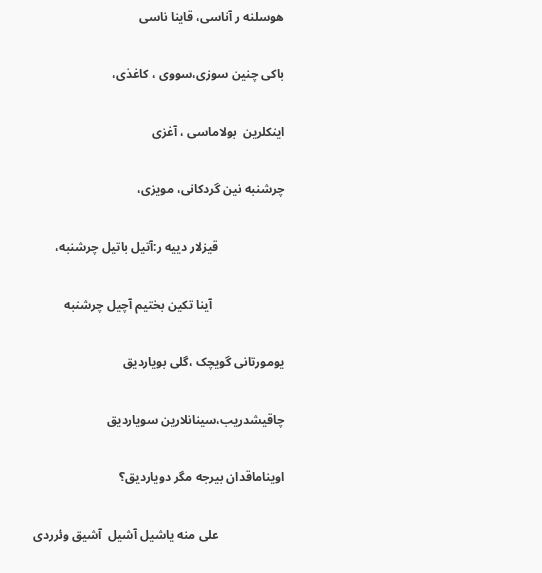هوسلنه ر آناسی، قاینا ناسی

باکی چنین سوزی،سووی ، کاغذی،

اینکلرین  بولاماسی ، آغزی

چرشنبه نین گردکانی، مویزی،

                     قیزلار دییه ر:آتیل باتیل چرشنبه،

                       آینا تکین بختیم آچیل چرشنبه

یومورتانی گویچک ،گلی بویاردیق

چاقیشدریب،سینانلارین سویاردیق

اویناماقدان بیرجه مگر دویاردیق؟

                     علی منه یاشیل آشیل  آشیق وئرردی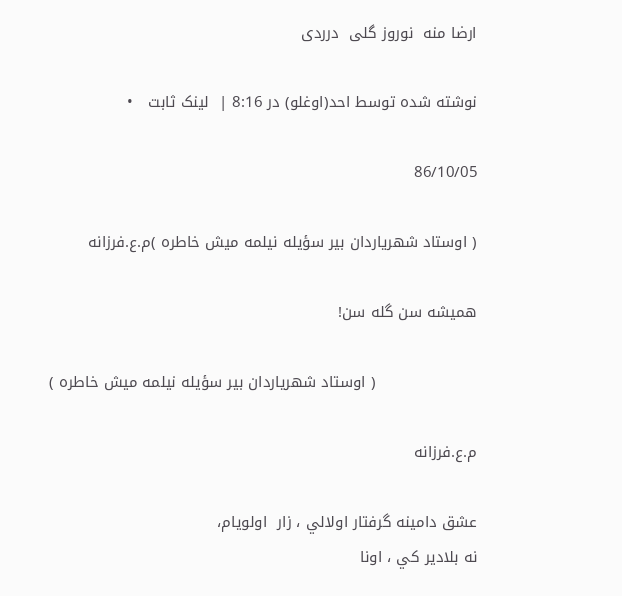ارضا منه  نوروز گلی  درردی

نوشته شده توسط احد(اوغلو) در 8:16 |  لینک ثابت   •

86/10/05

( اوستاد شهرياردان بير سؤيله نيلمه ميش خاطره )م.ع.فرزانه

هميشه سن گله سن!

                    ( اوستاد شهرياردان بير سؤيله نيلمه ميش خاطره )

م.ع.فرزانه

عشق دامينه گرفتار اولالي ، زار  اولويام،
نه بلادير كي ، اونا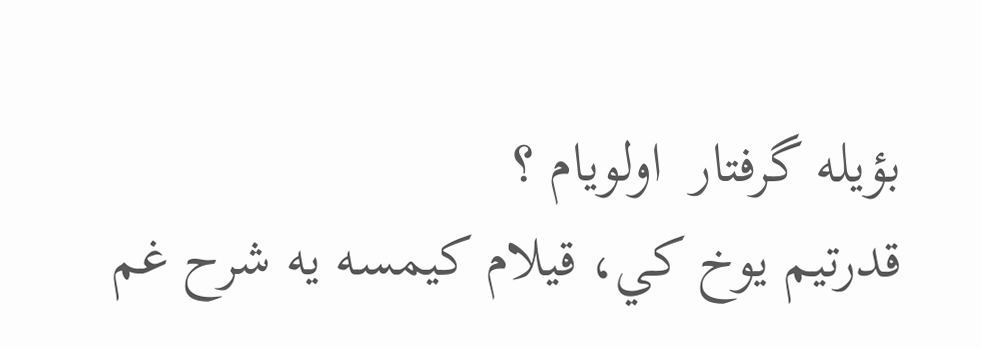بؤيله گرفتار  اولويام ؟
قدرتيم يوخ كي، قيلام كيمسه يه شرح غم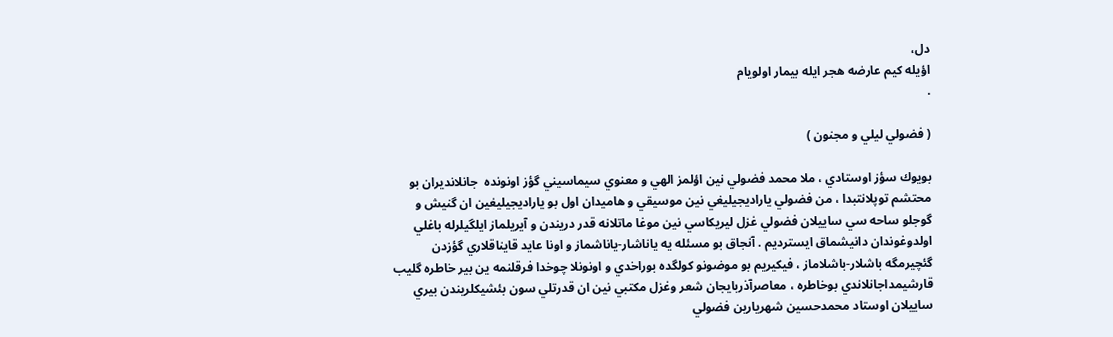دل،
اؤيله كيم عارضه هجر ايله بيمار اولويام
.

( فضولي ليلي و مجنون )

بويوك سؤز اوستادي ، ملا محمد فضولي نين اؤلمز الهي و معنوي سيماسيني گؤز اونونده  جانلانديران بو محتشم توپلانتبدا ، من فضولي ياراديجيليغي نين موسيقي و هاميدان اول بو ياراديجيليغين ان گنيش و گوجلو ساحه سي ساييلان فضولي غزل ليريكاسي نين موغا ماتلانه قدر دريندن و آيريلماز ايلگيلرله باغلي اولدوغوندان دانيشماق ايسترديم . آنجاق بو مسئله يه ياناشار-ياناشماز و اونا عايد قايناقلاري گؤزدن گئچيرمگه باشلار-باشلاماز ، فيكيريم بو موضونو كولگده بوراخدي و اونونلا چوخدا فرقلنمه ين بير خاطره گليب قارشيمداجانلاندي بوخاطره ، معاصرآذربايجان شعر وغزل مكتبي نين ان قدرتلي سون بئشيكلريندن بيري ساييلان اوستاد محمدحسين شهريارين فضولي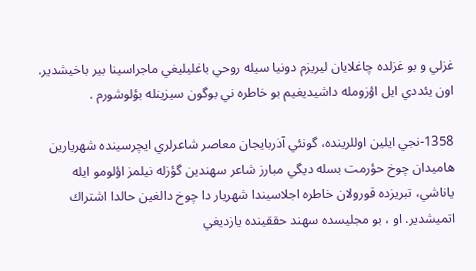غزلي و بو غزلده چاغلايان ليريزم دونيا سيله روحي باغليليغي ماجراسينا بير باخيشدير. اون يئددي ايل اؤزومله داشيديغيم بو خاطره ني بوگون سيزينله بؤلوشورم .

1358-نجي ايلين اوللرينده،‌ گونئي آذربايجان معاصر شاعرلري ايچرسينده شهريارين هاميدان چوخ حؤرمت بسله ديگي مبارز شاعر سهندين گؤزله نيلمز اؤلومو ايله ياناشي، تبريزده قورولان خاطره اجلاسيندا شهريار دا چوخ دالغين حالدا اشتراك اتميشدير. او ، بو مجليسده سهند حققينده يازديغي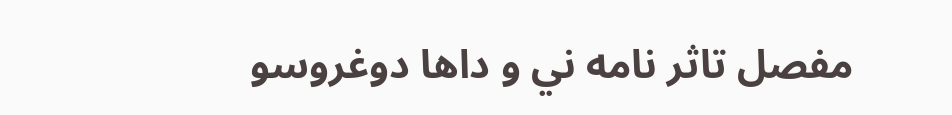مفصل تاثر نامه ني و داها دوغروسو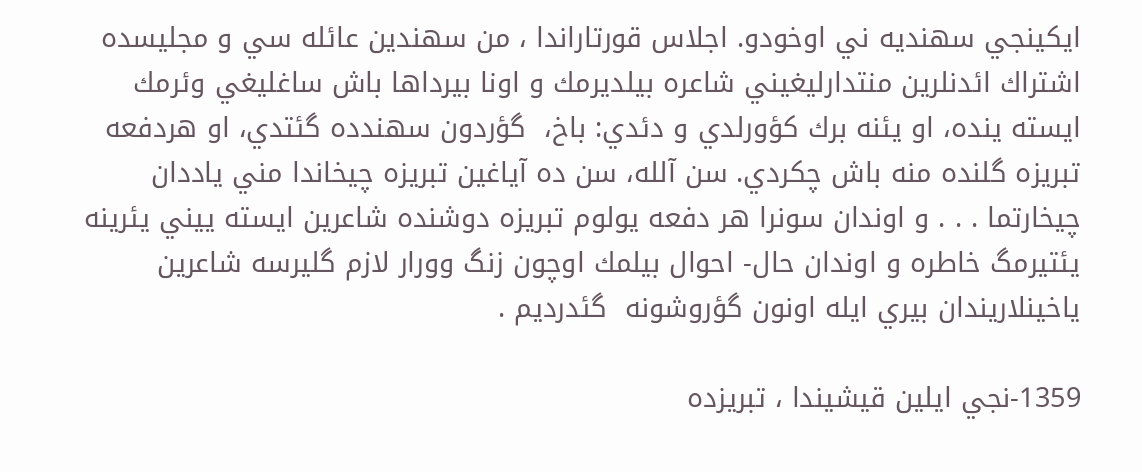ايكينجي سهنديه ني اوخودو. اجلاس قورتاراندا ، من سهندين عائله سي و مجليسده اشتراك ائدنلرين منتدارليغيني شاعره بيلديرمك و اونا بيرداها باش ساغليغي وئرمك ايسته ينده، او يئنه برك كؤورلدي و دئدي: باخ،  گؤردون سهندده گئتدي، او هردفعه تبريزه گلنده منه باش چكردي. سن آلله، سن ده آياغين تبريزه چيخاندا مني ياددان چيخارتما . . . و اوندان سونرا هر دفعه يولوم تبريزه دوشنده شاعرين ايسته ييني يئرينه يئتيرمگ خاطره و اوندان حال- احوال بيلمك اوچون زنگ وورار لازم گليرسه شاعرين ياخينلاريندان بيري ايله اونون گؤروشونه  گئدرديم .

1359-نجي ايلين قيشيندا ، تبريزده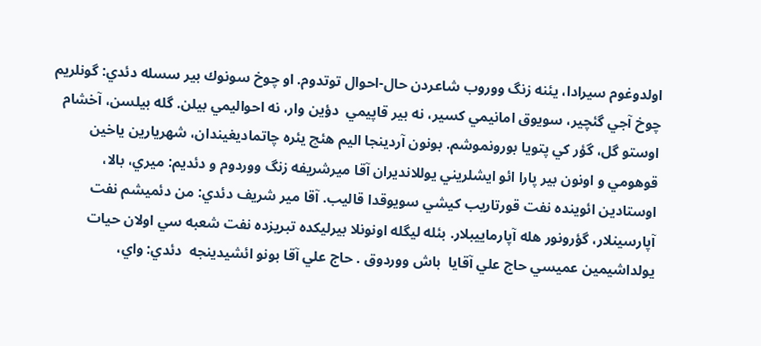اولدوغوم سيرادا، يئنه زنگ ووروب شاعردن حال-احوال توتدوم. او چوخ سونوك بير سسله دئدي: گونلريم چوخ آجي گئچير، سويوق امانيمي كسير، نه بير قاپيمي  دؤين وار، نه احواليمي بيلن. گله بيلسن، آخشام اوستو گل، گؤر كي پتويا بورونموشم. بونون آردينجا اليم هئچ يئره چاتماديغيندان، شهريارين ياخين قوهومي و اونون بير پارا ائو ايشلريني يوللانديران آقا ميرشريفه زنگ ووردوم و دئديم: ميري، بالا، اوستادين ائوينده نفت قورتاريب كيشي سويوقدا قاليب. آقا مير شريف دئدي: من دئميشم نفت آپارسينلار، گؤرونور هله آپارماييبلار. بئله ليگله اونونلا بيرليكده تبريزده نفت شعبه سي اولان حيات يولداشيمين عميسي حاج علي آقايا  باش ووردوق . حاج علي آقا بونو ائشيدينجه  دئدي: واي،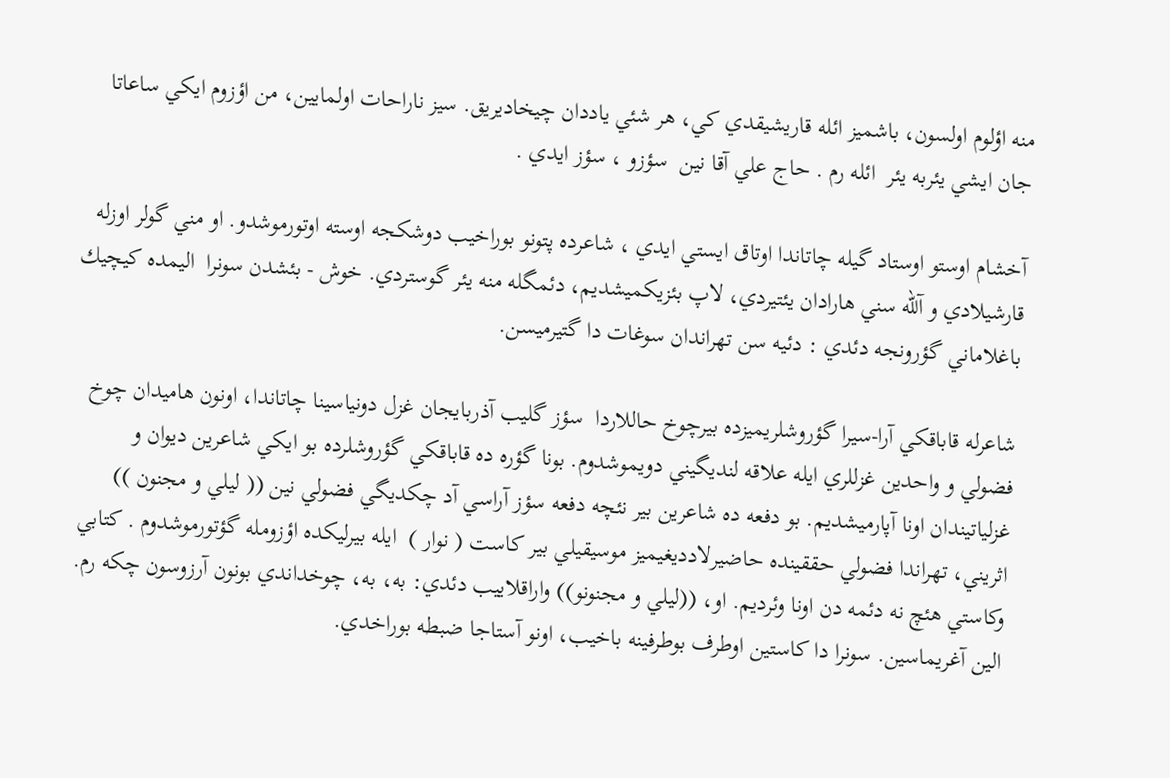منه اؤلوم اولسون، باشميز ائله قاريشيقدي كي، هر شئي ياددان چيخاديريق. سيز ناراحات اولمايين، من اؤزوم ايكي ساعاتا جان ايشي يئربه يئر  ائله رم . حاج علي آقا نين  سؤزو ، سؤز ايدي .

آخشام اوستو اوستاد گيله چاتاندا اوتاق ايستي ايدي ، شاعرده پتونو بوراخيب دوشكجه اوسته اوتورموشدو. او مني گولر اوزله قارشيلادي و آلله سني هارادان يئتيردي، لاپ بئزيكميشديم، دئمگله منه يئر گوستردي. خوش - بئشدن سونرا  اليمده كيچيك باغلاماني گؤرونجه دئدي : دئيه سن تهراندان سوغات دا گتيرميسن.

شاعرله قاباقكي آرا-سيرا گؤروشلريميزده بيرچوخ حاللاردا  سؤز گليب آذربايجان غزل دونياسينا چاتاندا، اونون هاميدان چوخ فضولي و واحدين غزللري ايله علاقه لنديگيني دويموشدوم. بونا گؤره ده قاباقكي گؤروشلرده بو ايكي شاعرين ديوان و غزلياتيندان اونا آپارميشديم. بو دفعه ده شاعرين بير نئچه دفعه سؤز آراسي آد چكديگي فضولي نين (( ليلي و مجنون )) اثريني، تهراندا فضولي حققينده حاضيرلادديغيميز موسيقيلي بير كاست ( نوار )  ايله بيرليكده اؤزومله گؤتورموشدوم . كتابي وكاستي هئچ نه دئمه دن اونا وئرديم. او، ((ليلي و مجنونو)) واراقلاييب دئدي: به، به، چوخداندي بونون آرزوسون چكه رم. الين آغريماسين. سونرا دا كاستين اوطرف بوطرفينه باخيب، اونو آستاجا ضبطه بوراخدي.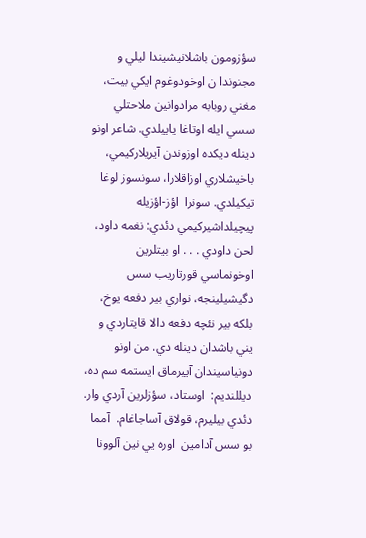سؤزومون باشلانيشيندا ليلي و مجنوندا ن اوخودوغوم ايكي بيت، مغني روبابه مرادوانين ملاحتلي سسي ايله اوتاغا ياييلدي. شاعر اونو دينله ديكده اوزوندن آيريلاركيمي، باخيشلاري اوزاقلارا، سونسوز لوغا تيكيلدي. سونرا  اؤز-اؤزيله پيچيلداشيركيمي دئدي: نغمه داود، لحن داودي . . . او بيتلرين اوخونماسي قورتاريب سس دگيشيلينجه، نواري بير دفعه يوخ، بلكه بير نئچه دفعه دالا قايتاردي و يني باشدان دينله دي. من اونو  دونياسيندان آييرماق ايستمه سم ده، ديللنديم:  اوستاد، سؤزلرين آردي وار. دئدي بيليرم، قولاق آساجاغام.  آمما بو سس آدامين  اوره يي نين آلوونا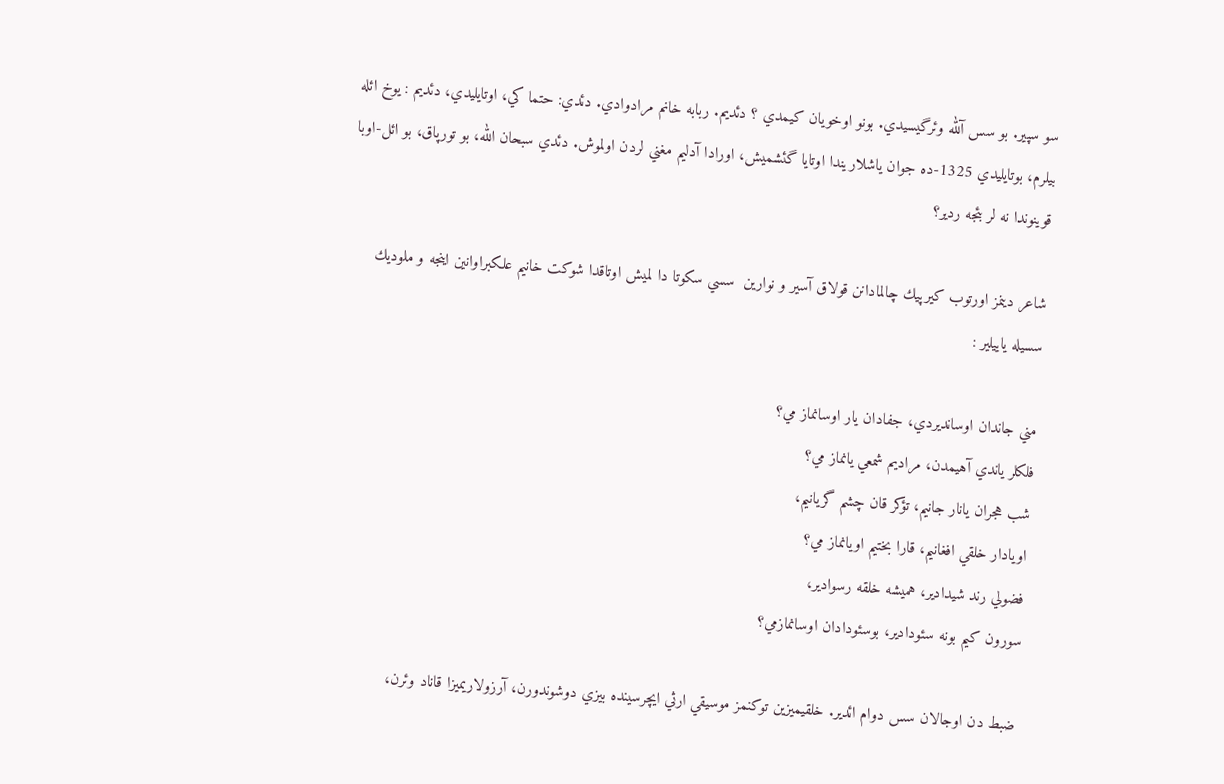سو سپير. بو سس آلله وئرگيسيدي. بونو اوخويان كيمدي ؟ دئديم. ربابه خانم مرادوادي. دئدي: حتما كي، اوتايليدي، دئديم : يوخ ائله بيلرم، ‌بوتايليدي 1325-ده جوان ياشلاريندا اوتايا گئشميش، اورادا آدليم مغني لردن اولموش. دئدي سبحان الله، بو تورپاق، بو ائل-اوبا قوينوندا نه لر بئجه ردير؟

شاعر دينمز اورتوب كيرپيك چالمادانن قولاق آسير و نوارين  سسي سكوتا دا لميش اوتاقدا شوكت خانيم علكبراوانين اينجه و ملوديك سسيله ياييلير :

مني جاندان اوسانديردي، جفادان يار اوسانماز مي؟
فلكلر ياندي آهيمدن، مراديم شمعي يانماز مي؟
شب هجران يانار جانيم،‌ تؤكر قان چشم گريانيم،
اويادار خلقي افغانيم، قارا بختيم اويانماز مي؟
فضولي رند شيدادير، هميشه خلقه رسوادير،
سورون كيم بونه سئودادير، بوسئودادان اوسانمازمي؟

ضبط دن اوجالان سس دوام ائدير. خلقيميزين توكنمز موسيقي ارثي ايچرسينده بيزي دوشوندورن، آرزولاريميزا قاناد وئرن،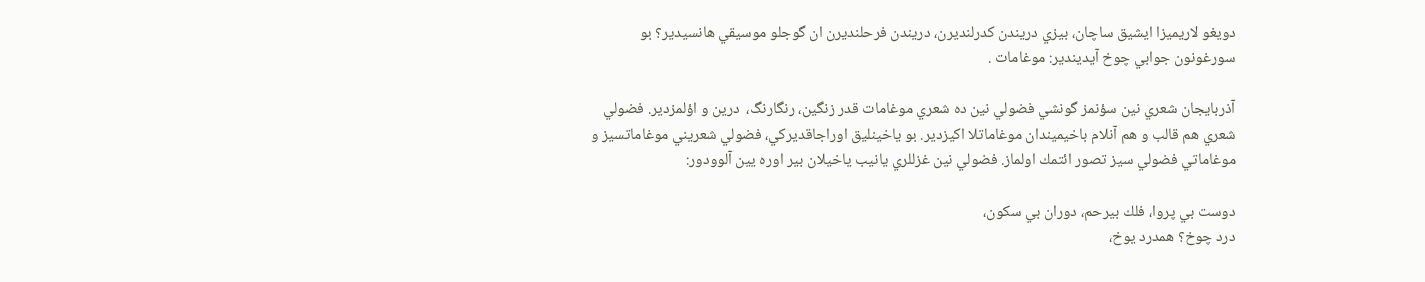دويغو لاريميزا ايشيق ساچان، بيزي دريندن كدرلنديرن، دريندن فرحلنديرن ان گوجلو موسيقي هانسيدير؟ بو سورغونون جوابي چوخ آيديندير: موغامات .

آذربايجان شعري نين سؤنمز گونشي فضولي نين ده شعري موغامات قدر زنگين، رنگارنگ،  درين و اؤلمزدير. فضولي شعري هم قالب و هم آنلام باخيميندان موغاماتلا اكيزدير. بو ياخينليق اوراجاقديركي، فضولي شعريني موغاماتسيز و موغاماتي فضولي سيز تصور ائتمك اولماز. فضولي نين غزللري يانيب ياخيلان بير اوره يين آلوودور:

دوست بي پروا، فلك بيرحم، دوران بي سكون،
درد چوخ؟ همدرد يوخ،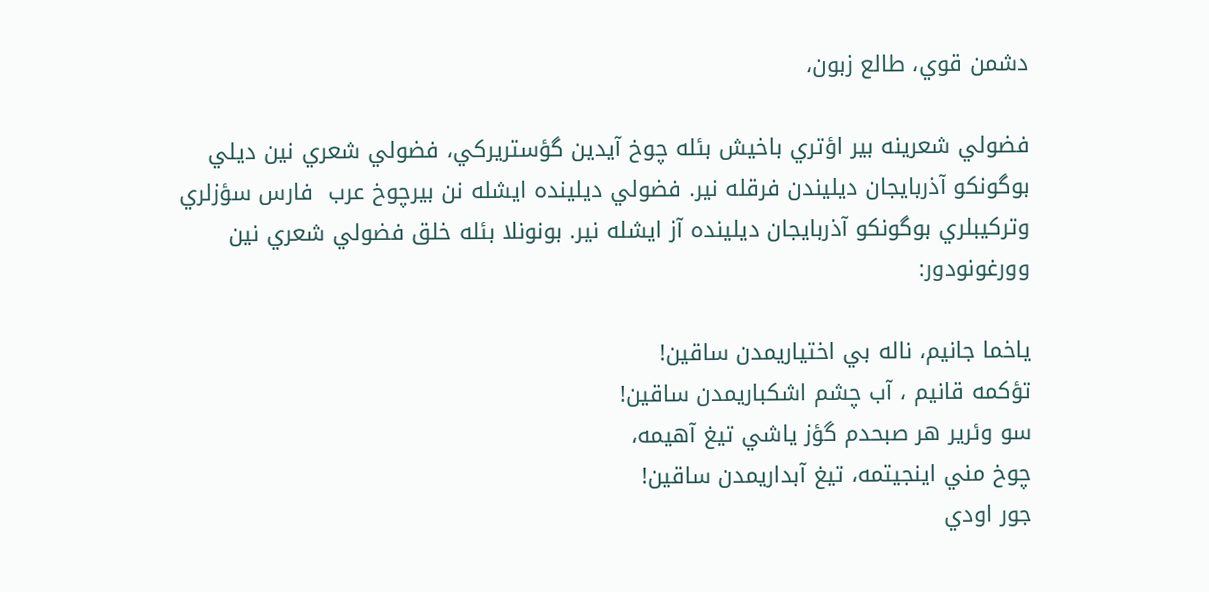دشمن قوي، طالع زبون،

فضولي شعرينه بير اؤتري باخيش بئله چوخ آيدين گؤستريركي، فضولي شعري نين ديلي بوگونكو آذربايجان ديليندن فرقله نير. فضولي ديلينده ايشله نن بيرچوخ عرب  فارس سؤزلري وتركيبلري بوگونكو آذربايجان ديلينده آز ايشله نير. بونونلا بئله خلق فضولي شعري نين وورغونودور:

ياخما جانيم، ناله بي اختياريمدن ساقين!
تؤكمه قانيم ، آب چشم اشكباريمدن ساقين!
سو وئرير هر صبحدم گؤز ياشي تيغ آهيمه،
چوخ مني اينجيتمه، تيغ آبداريمدن ساقين!
جور اودي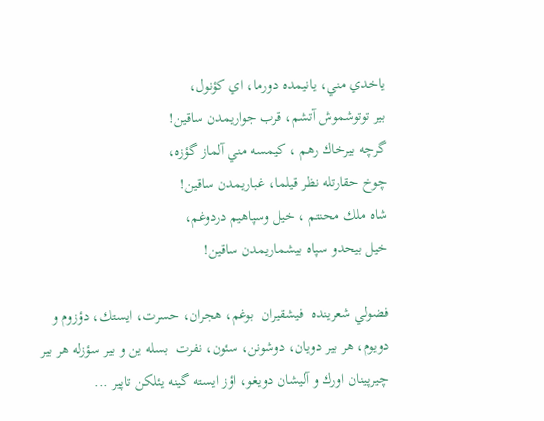ياخدي مني، يانيمده دورما، اي كؤنول،
بير توتوشموش آتشم، قرب جواريمدن ساقين!
گرچه بيرخاك رهم ، كيمسه مني آلماز گؤزه،
چوخ حقارتله نظر قيلما، غباريمدن ساقين!
شاه ملك محنتم ، خيل وسپاهيم دردوغم،
خيل بيحدو سپاه بيشماريمدن ساقين!

فضولي شعرينده  فيشقيران  بوغم، هجران، حسرت، ايستك، دؤزوم و دويوم، هر بير دويان، دوشونن، سئون، نفرت  بسله ين و بير سؤزله هر بير چيرپينان اورك و آليشان دويغو، اؤز ايسته گينه يئلكن تاپير ...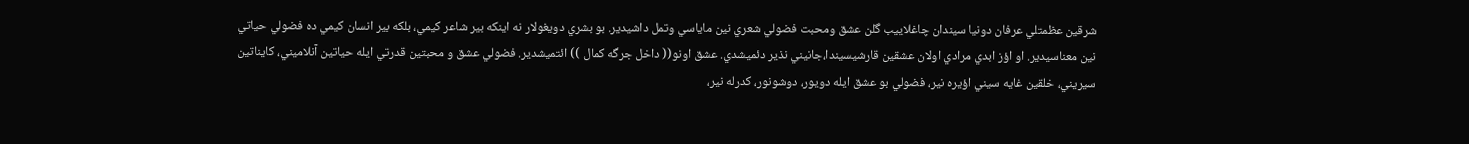شرقين عظمتلي عرفان دونيا سيندان چاغلاييب گلن عشق ومحبت فضولي شعري نين ماياسي وتمل داشيدير. بو بشري دويغولار نه اينكه بير شاعر كيمي، بلكه بير انسان كيمي ده فضولي حياتي نين معناسيدير. او اؤز ابدي مرادي اولان عشقين قارشيسيندا،جانيني نذير دئميشدي. عشق اونو(( داخل جرگه كمال )) ائتميشدير. فضولي عشق و محبتين قدرتي ايله حياتين آنلاميني، كايناتين سيريني، خلقين غايه سيني اؤيره نير، فضولي بو عشق ايله دويور، دوشونور، كدرله نير،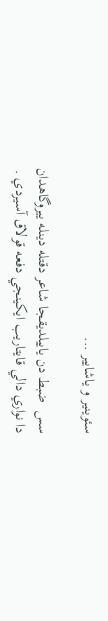سئوينير و ياشايير ...

سس  ضبط دن ياييلديقجا شاعر دقتله دينله ييروگاهدان دا نواري دالي قايتاريب ايكينجي دفعه قولاق آسيردي .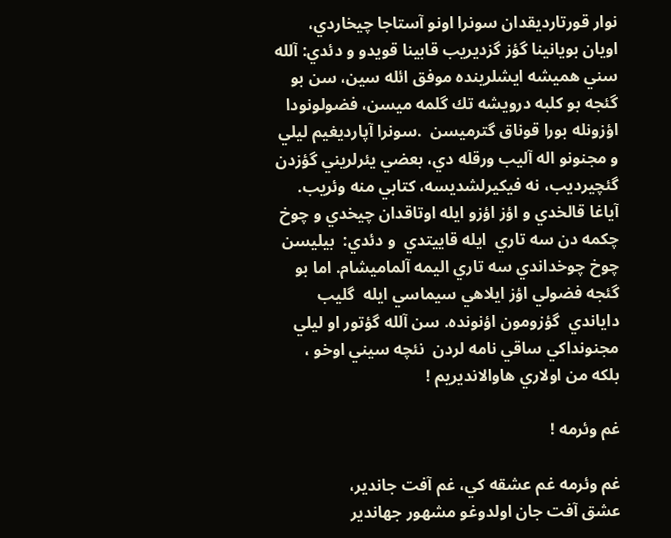نوار قورتارديقدان سونرا اونو آستاجا چيخاردي، اويان بويانينا گؤز گزديريب قابينا قويدو و دئدي: آلله سني هميشه ايشلرينده موفق ائله سين، سن بو گئجه بو كلبه درويشه تك گلمه ميسن، فضولونودا اؤزونله بورا قوناق گترميسن  .سونرا آپارديغيم ليلي و مجنونو اله آليب ورقله دي، بعضي يئرلريني گؤزدن گئچيرديب، نه فيكيرلشديسه، كتابي منه وئريب. آياغا قالخدي و اؤز اؤزو ايله اوتاقدان چيخدي و چوخ چكمه دن سه تاري  ايله قاييتدي  و دئدي:  بيليسن چوخ چوخداندي سه تاري اليمه آلماميشام. اما بو گئجه فضولي اؤز ايلاهي سيماسي ايله  گليب داياندي  گؤزومون اؤنونده. سن آلله گؤتور او ليلي مجنونداكي ساقي نامه لردن  نئچه سيني اوخو ، بلكه من اولاري هاوالانديريم !

غم وئرمه !

غم وئرمه غم عشقه كي، غم آفت جاندير،
عشق آفت جان اولدوغو مشهور جهاندير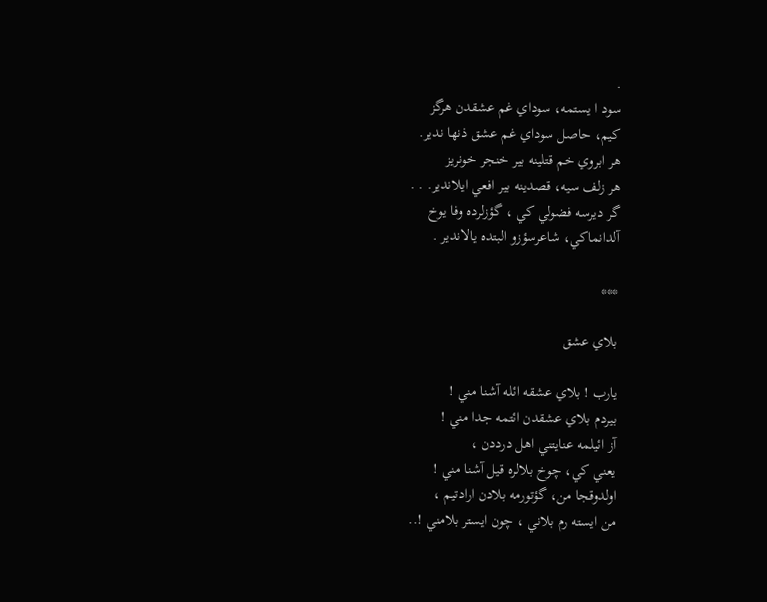.
سود ا يستمه، سوداي غم عشقدن هرگز
كيم، حاصل سوداي غم عشق ذنها ندير.
هر ابروي خم قتلينه بير خنجر خونريز
هر زلف سيه، قصدينه بير افعي ايلاندير. . .
گر ديرسه فضولي كي ، گؤزلرده وفا يوخ
آلدانماكي، شاعرسؤزو البتده يالاندير .

***

بلاي عشق

يارب ! بلاي عشقه ائله آشنا مني !
بيردم بلاي عشقدن ائتمه جدا مني !
آز ائيلمه عنايتني اهل درددن ،
يعني كي، چوخ بلالره قيل آشنا مني !
اولدوقجا من‌، گؤتورمه بلادن ارادتيم ،
من ايسته رم بلاني ، چون ايستر بلامني !..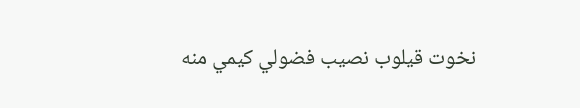نخوت قيلوب نصيب فضولي كيمي منه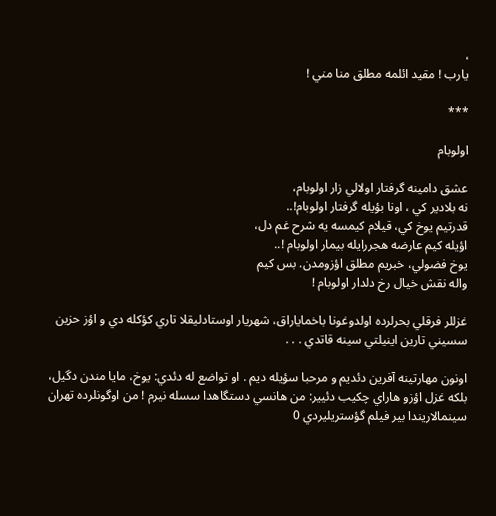،
يارب ! مقيد ائلمه مطلق منا مني !

***

اولوبام

عشق دامينه گرفتار اولالي زار اولوبام،
نه بلادير كي ، اونا بؤيله گرفتار اولوبام!..
قدرتيم يوخ كي، قيلام كيمسه يه شرح غم دل،
اؤيله كيم عارضه هجررايله بيمار اولوبام !..
يوخ فضولي، خبريم مطلق اؤزومدن. بس كيم
واله نقش خيال رخ دلدار اولوبام !

غزللر فرقلي بحرلرده اولدوغونا باخماياراق، شهريار اوستادليقلا تاري كؤكله دي و اؤز حزين سسيني تارين اينيلتي سينه قاتدي . . .

اونون مهارتينه آفرين دئديم و مرحبا سؤيله ديم . او تواضع له دئدي: يوخ، مايا مندن دگيل، بلكه غزل اؤزو هاراي چكيب دئيير: من هانسي دستگاهدا سسله نيرم ! من اوگونلرده تهران سينمالاريندا بير فيلم گؤستريليردي 0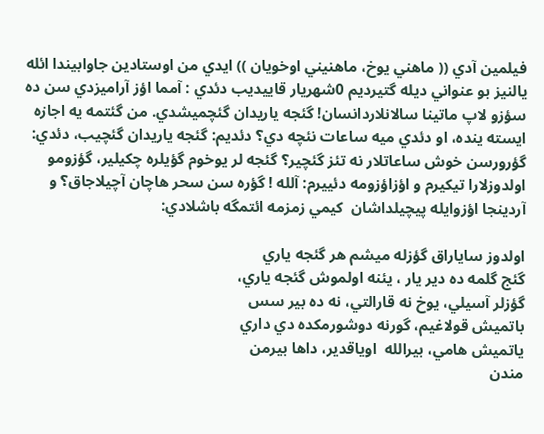فيلمين آدي (( ماهني يوخ، ماهنيني اوخويان )) ايدي من اوستادين جاوابيندا ائله يالنيز بو عنواني ديله گتيرديم 0شهريار قاييديب دئدي : آمما اؤز آراميزدي سن ده سؤزو لاپ ماتينا سالانلاردانسان! گئجه ياريدان گئچميشدي. من گئتمه يه اجازه ايسته ينده، او دئدي ميه ساعات نئچه دي؟ دئديم: گئجه ياريدان گئچيب، دئدي: گؤرورسن خوش ساعاتلار نه تئز گئچير؟ گئجه لر يوخوم گؤيلره چكيلير، گؤزومو اولدوزلارا تيكيرم و اؤزاؤزومه دئييرم: آلله ! گؤره سن سحر هاچان آچيلاجاق؟ و آردينجا اؤزوايله پيچيلداشان  كيمي زمزمه ائتمگه باشلادي:

اولدوز ساياراق گؤزله ميشم هر گئجه ياري
گئج گلمه ده دير يار ، يئنه اولموش گئجه ياري،
گؤزلر آسيلي، يوخ نه قارالتي، نه ده بير سس
باتميش قولاغيم، گورنه دوشورمكده دي داري
ياتميش هامي، بيرالله  اوياقدير، داها بيرمن
مندن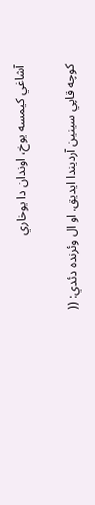آشاغي كيمسه يوخ، اوندان دا يوخاري

كوچه قاپي سينين آرديندا ايديق. او ال وئرنده دئدي: ((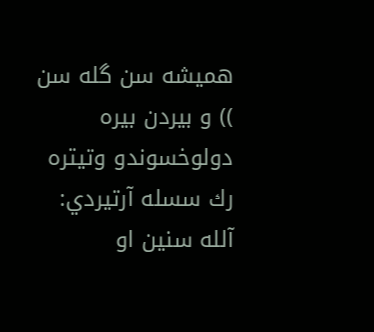هميشه سن گله سن )) و بيردن بيره دولوخسوندو وتيتره رك سسله آرتيردي: آلله سنين او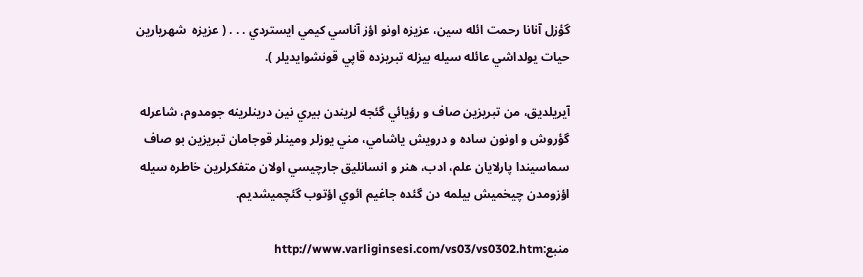گؤزل آنانا رحمت ائله سين، عزيزه اونو اؤز آناسي كيمي ايستردي . . . ( عزيزه  شهريارين حيات يولداشي عائله سيله بيزله تبريزده قاپي قونشوايديلر ).

آيريلديق، من تبريزين صاف و رؤيائي گئجه لريندن بيري نين درينلرينه جومدوم، شاعرله  گؤروش و اونون ساده و درويش ياشامي، مني يوزلر ومينلر قوجامان تبريزين بو صاف سماسيندا پارلايان علم، ادب، هنر و انسانليق جارچيسي اولان متفكرلرين خاطره سيله اؤزومدن چيخميش بيلمه دن گئده جاغيم ائوي اؤتوب گئچميشديم.

منبع:http://www.varliginsesi.com/vs03/vs0302.htm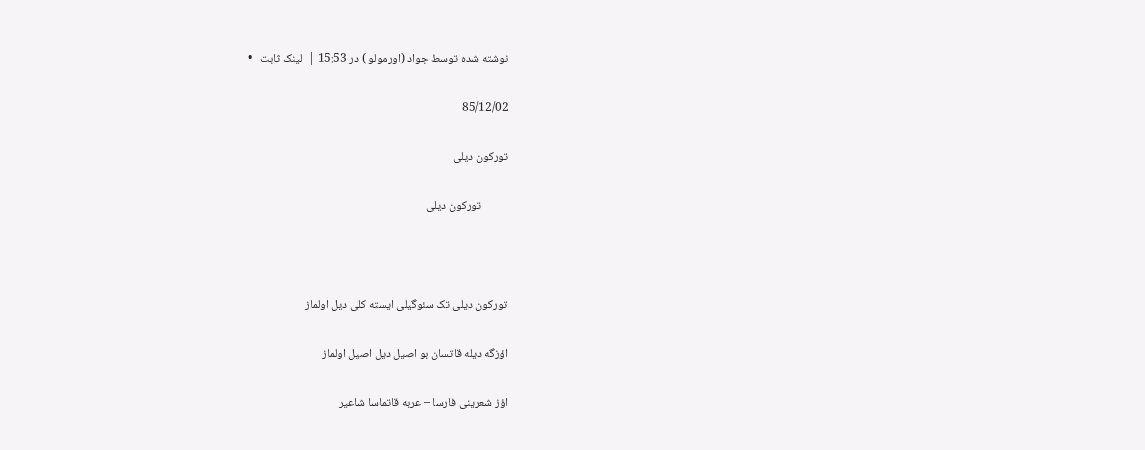نوشته شده توسط جواد (اورمولو ) در 15:53 |  لینک ثابت   •

85/12/02

تورکون دیلی

          تورکون دیلی



تورکون دیلی تک سئوگیلی ایسته کلی دیل اولماز

اؤزگه دیله قاتسان بو اصیل دیل اصیل اولماز

اؤز شعرینی فارسا – عربه قاتماسا شاعیر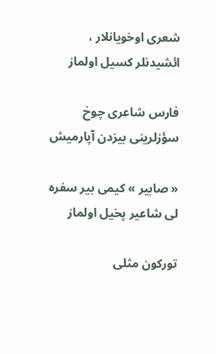شعری اوخویانلار ، ائشیدنلر کسیل اولماز

فارس شاعری چوخ سؤزلرینی بیزدن آپارمیش

« صابیر » کیمی بیر سفره لی شاعیر پخیل اولماز

تورکون مثلی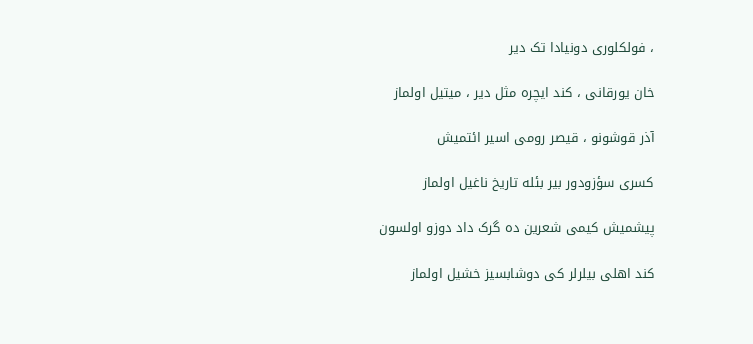، فولکلوری دونیادا تک دیر

خان یورقانی ، کند ایچره مثل دیر ، میتیل اولماز

آذر قوشونو ، قیصر رومی اسیر ائتمیش

کسری سؤزودور بیر بئله تاریخ ناغیل اولماز

پیشمیش کیمی شعرین ده گرک داد دوزو اولسون

کند اهلی بیلرلر کی دوشابسیز خشیل اولماز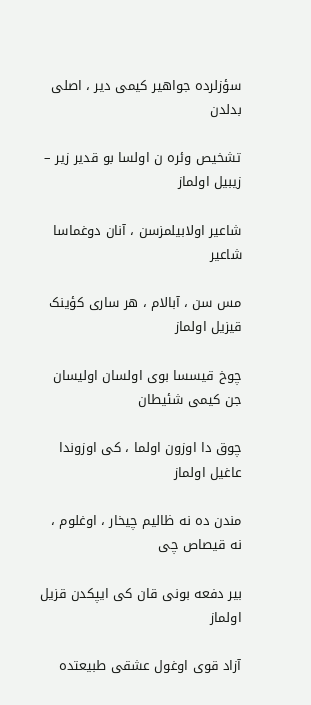سؤزلرده جواهیر کیمی دیر ، اصلی بدلدن

تشخیص وئره ن اولسا بو قدیر زیر – زیبیل اولماز

شاعیر اولابیلمزسن ، آنان دوغماسا شاعیر

مس سن ، آبالام ، هر ساری کؤینک قیزیل اولماز

چوخ قیسسا بوی اولسان اولیسان جن کیمی شئیطان

چوق دا اوزون اولما ، کی اوزوندا عاغیل اولماز

مندن ده نه ظالیم چیخار ، اوغلوم ، نه قیصاص چی

بیر دفعه بونی قان کی ایپکدن قزیل اولماز

آزاد قوی اوغول عشقی طبیعتده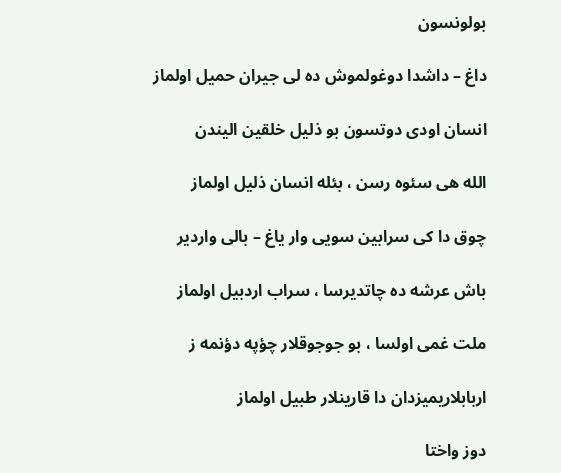بولونسون

داغ – داشدا دوغولموش ده لی جیران حمیل اولماز

انسان اودی دوتسون بو ذلیل خلقین الیندن

الله هی سئوه رسن ، بئله انسان ذلیل اولماز

چوق دا کی سرابین سویی وار یاغ – بالی واردیر

باش عرشه ده چاتدیرسا ، سراب اردبیل اولماز

ملت غمی اولسا ، بو جوجوقلار چؤپه دؤنمه ز

اربابلاریمیزدان دا قارینلار طبیل اولماز

دوز واختا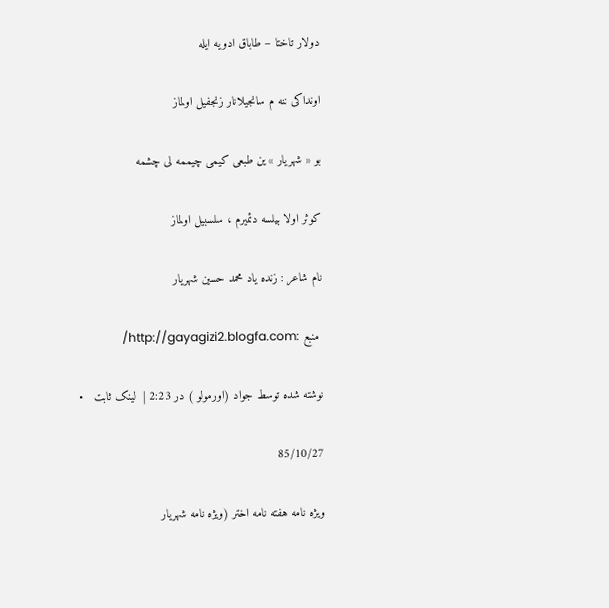دولار تاختا – طاباق ادویه ایله

اونداکی ننه م سانجیلانار زنجفیل اولماز

بو « شهریار » ین طبعی کیمی چیممه لی چشمه

کوثر اولا بیلسه دئمیرم ، سلسبیل اولماز

نام شاعر : زنده یاد محمد حسین شهریار

 منبع :http://gayagizi2.blogfa.com/

نوشته شده توسط جواد (اورمولو ) در 2:23 |  لینک ثابت   •

85/10/27

ویژه نامه هفته نامه اختر (ویژه نامه شهریار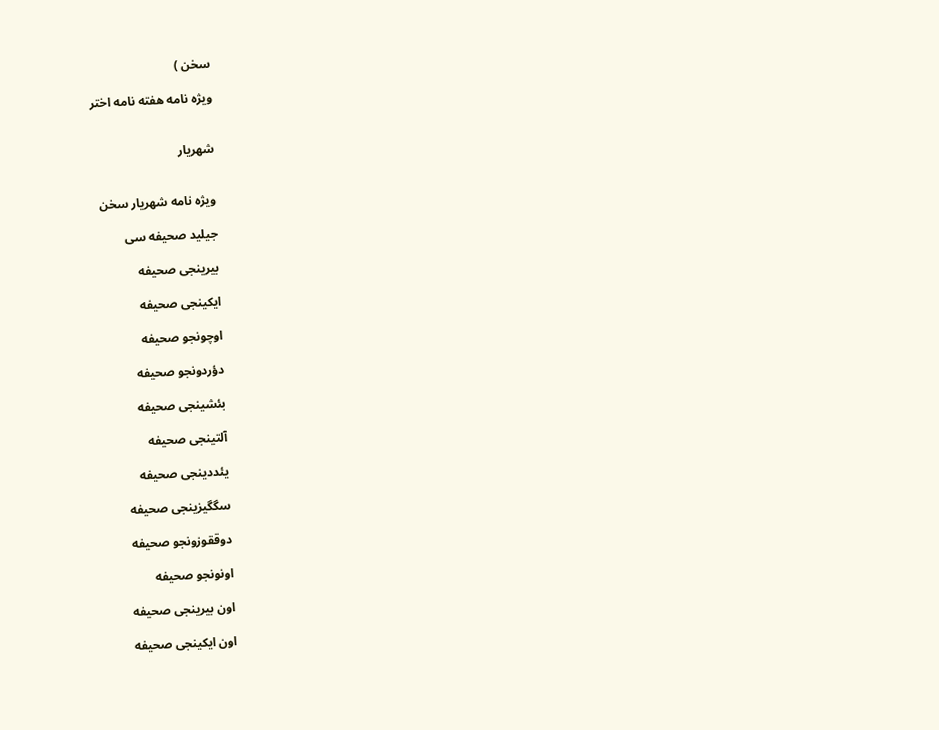سخن )

ویژه نامه هفته نامه اختر


شهریار


ویژه نامه شهریار سخن

جیلید صحیفه سی

بیرینجی صحیفه

ایکینجی صحیفه

اوچونجو صحیفه

دؤردونجو صحیفه

بئشینجی صحیفه

آلتینجی صحیفه

یئددینجی صحیفه

سگگیزینجی صحیفه

دوققوزونجو صحیفه

اونونجو صحیفه

اون بیرینجی صحیفه

اون ایکینجی صحیفه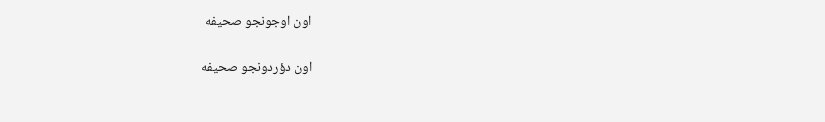اون اوجونجو صحیفه

اون دؤردونجو صحیفه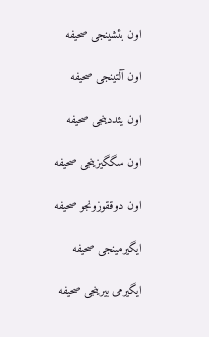اون بئشینجی صحیفه

اون آلتینجی صحیفه

اون یئددینجی صحیفه

اون سگگیزینجی صحیفه

اون دوققوزونجو صحیفه

ایگیرمینجی صحیفه

ایگیرمی بیرینجی صحیفه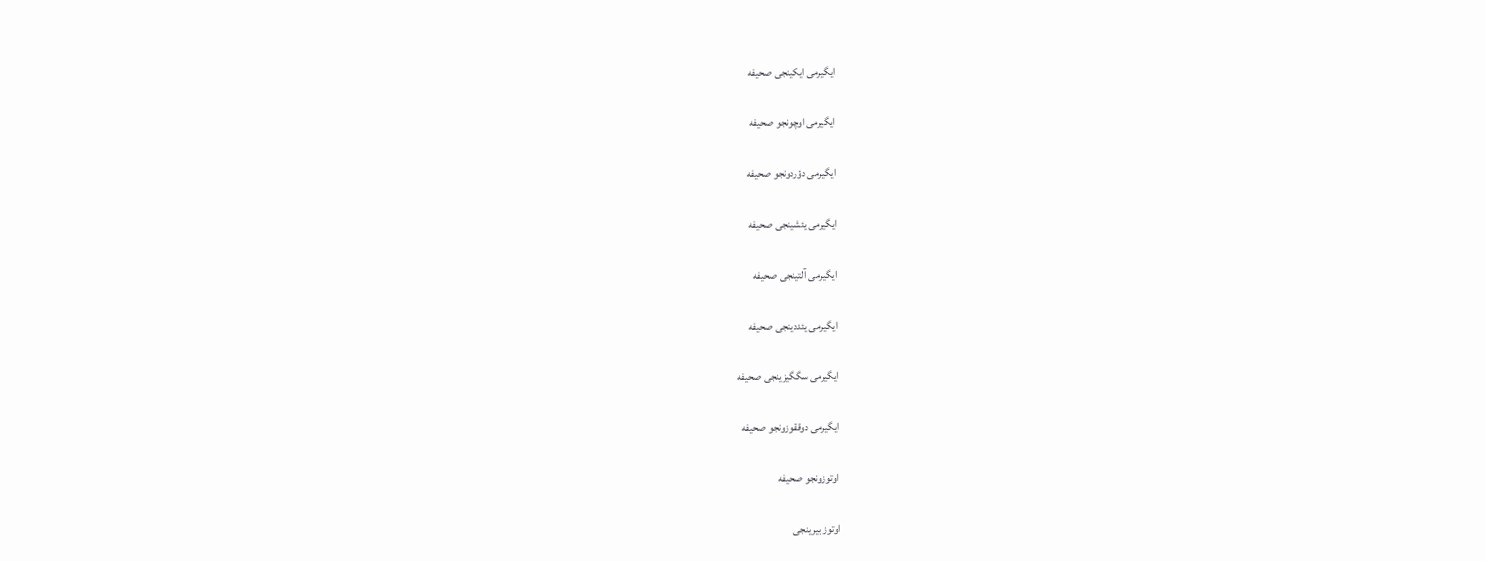ایگیرمی ایکینجی صحیفه

ایگیرمی اوچونجو صحیفه

ایگیرمی دؤردونجو صحیفه

ایگیرمی یئشینجی صحیفه

ایگیرمی آلتینجی صحیفه

ایگیرمی یئددینجی صحیفه

ایگیرمی سگگیزینجی صحیفه

ایگیرمی دوققوزونجو صحیفه

اوتوزونجو صحیفه

اوتوز بیرینجی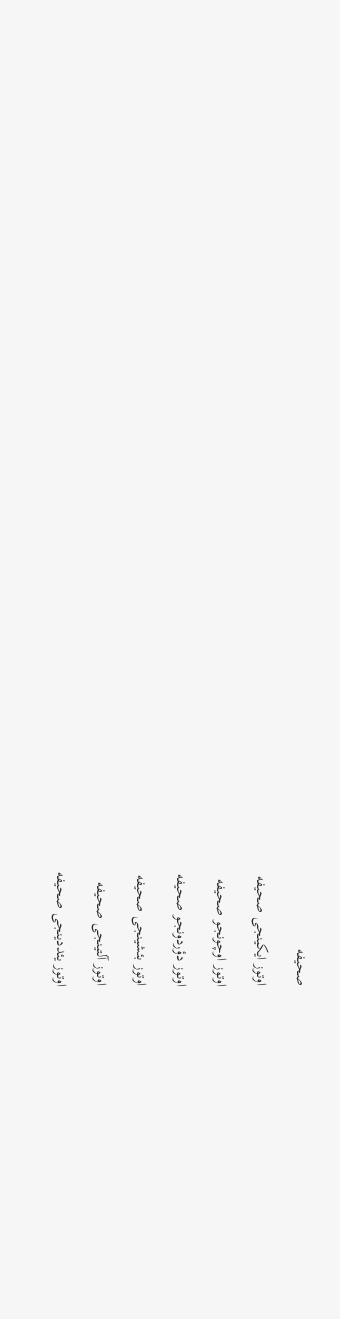صحیفه

اوتوز ایکینجی صحیفه

اوتوز اوچونجو صحیفه

اوتوز دؤردونجو صحیفه

اوتوز بئشینجی صحیفه

اوتوز آلتینجی صحیفه

اوتوز یئددینجی صحیفه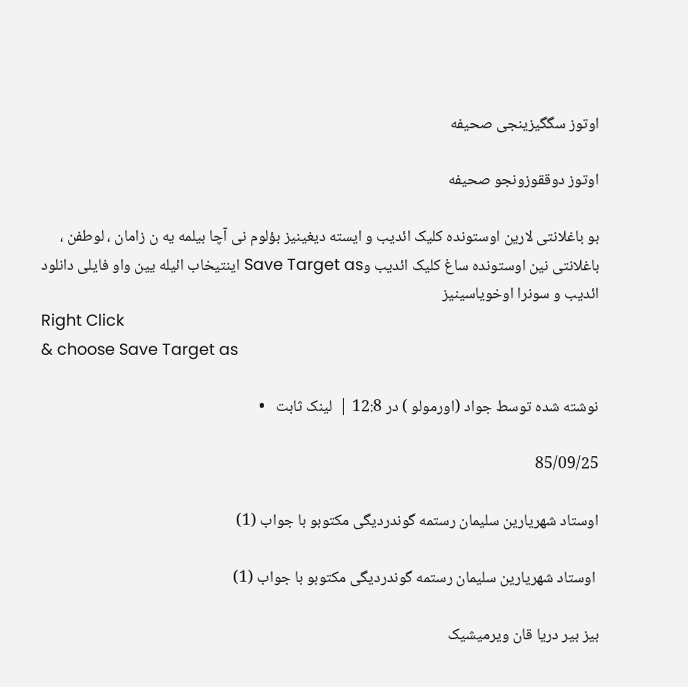اوتوز سگگیزینجی صحیفه

اوتوز دوققوزونجو صحیفه

بو باغلانتی لارین اوستونده کلیک ائدیب و ایسته دیغینیز بؤلوم نی آچا بیلمه یه ن زامان ، لوطفن ، باغلانتی نین اوستونده ساغ کلیک ائدیب وSave Target as اینتیخاب ائیله یین واو فایلی دانلود ائدیب و سونرا اوخویاسینیز
Right Click
& choose Save Target as

نوشته شده توسط جواد (اورمولو ) در 12:8 |  لینک ثابت   •

85/09/25

اوستاد شهریارین سلیمان رستمه گوندردیگی مکتوبو با جواب (1)

 اوستاد شهریارین سلیمان رستمه گوندردیگی مکتوبو با جواب (1)

بیز بیر دریا قان ویرمیشیک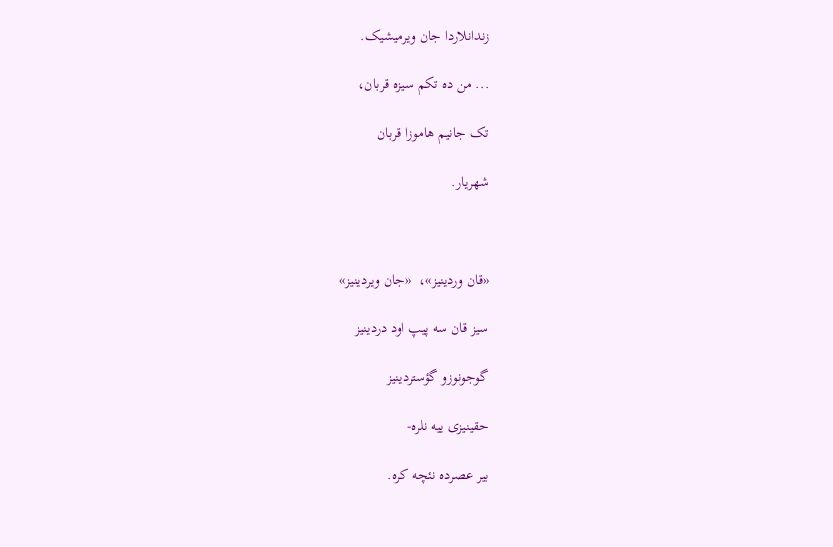زندانلاردا جان ویرمیشیک.

... من ده تکم سیزه قربان،

تک جانیم هاموزا قربان

شهریار.



«قان وردینیز»،  «جان ویردینیز»

سیز قان سه پیپ اود دردینیز

گوجونوزو گؤستردینیز

حقینیزی ییه نلره-

بیر عصرده نئچه کره.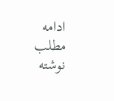ادامه مطلب
نوشته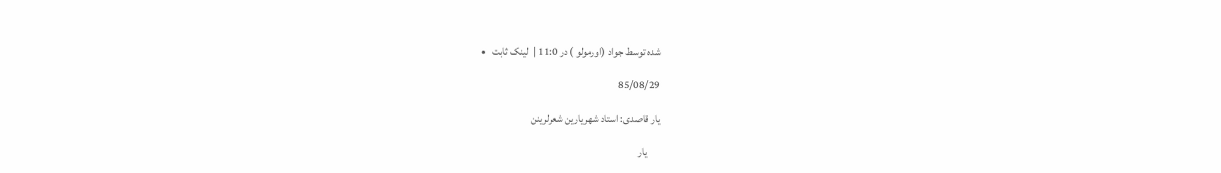شده توسط جواد (اورمولو ) در 11:0 |  لینک ثابت   •

85/08/29

یار قاصدی: استاد شهریارین شعرلرینن

      یار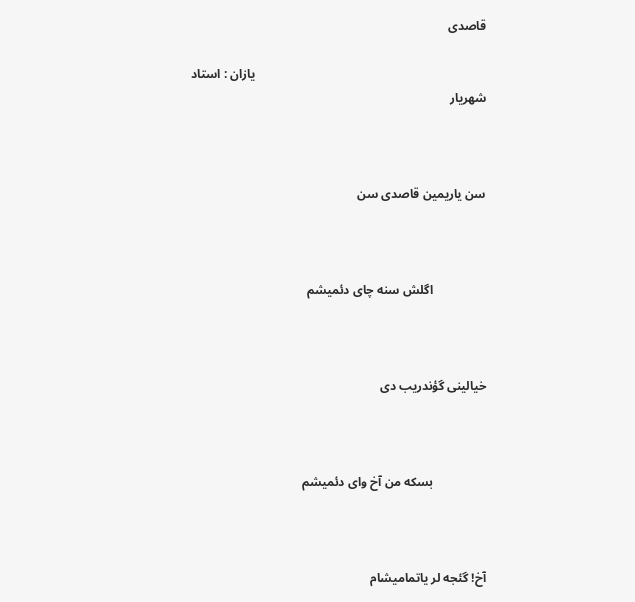قاصدی

                                                                          یازان : استاد شهریار



سن یاریمین قاصدی سن



                 اگلش سنه چای دئمیشم



خیالینی گؤندریب دی



                 بسکه من آخ وای دئمیشم



آخ! گئجه لر یاتمامیشام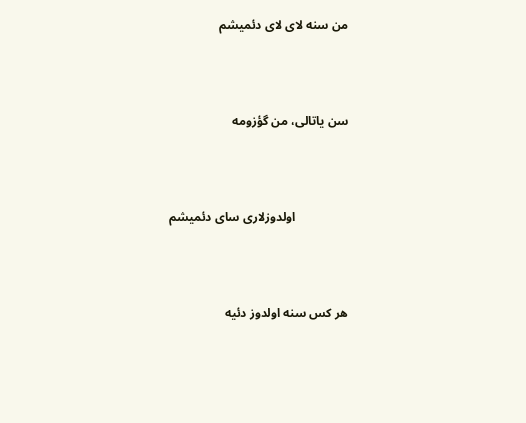من سنه لای لای دئمیشم



سن یاتالی، من گؤزومه



                 اولدوزلاری سای دئمیشم



هر کس سنه اولدوز دئیه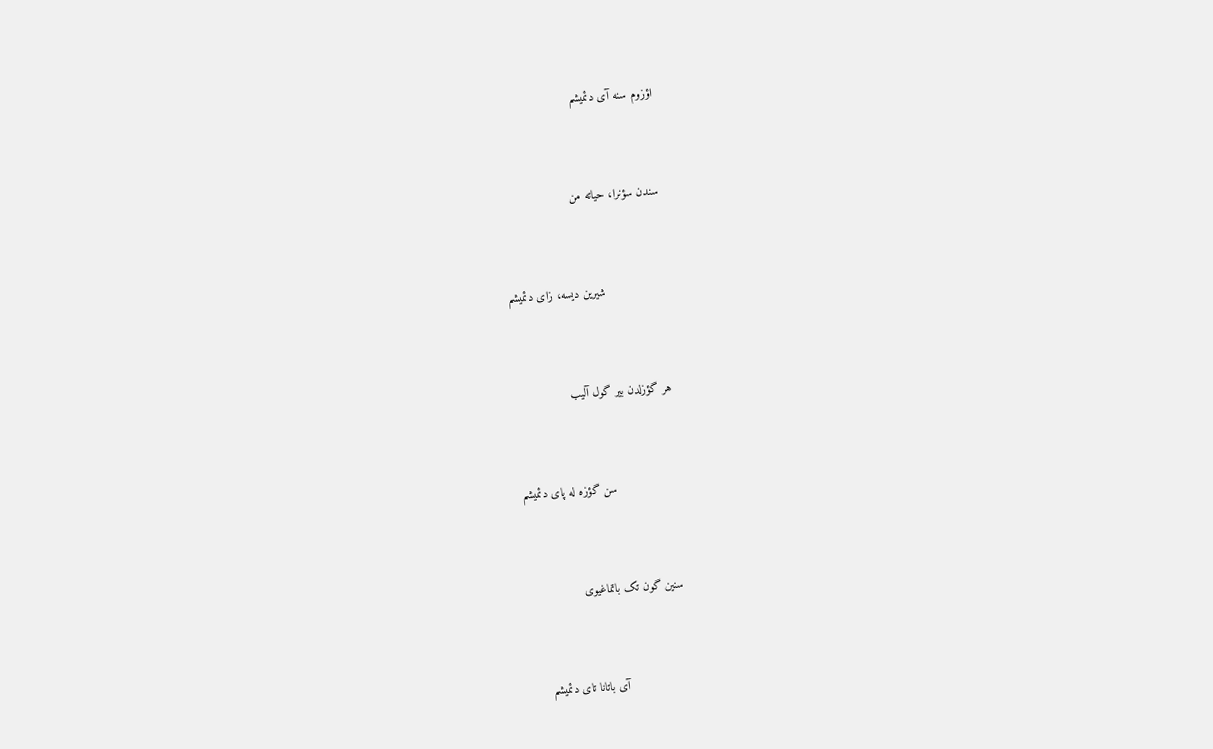اؤزوم سنه آی دئمیشم



سندن سؤنرا، حیاته من



                 شیرین دیسه، زای دئمیشم



هر گؤزلدن بیر گول آلیب



                 سن گؤزه له پای دئمیشم



سنین گون تک باتماغیوی



                 آی باتانا تای دئمیشم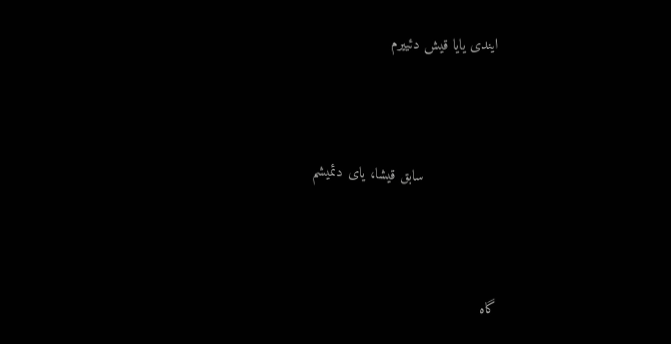ایندی یایا قیش دئییرم



                 سابق قیشا، یای دئمیشم



گاه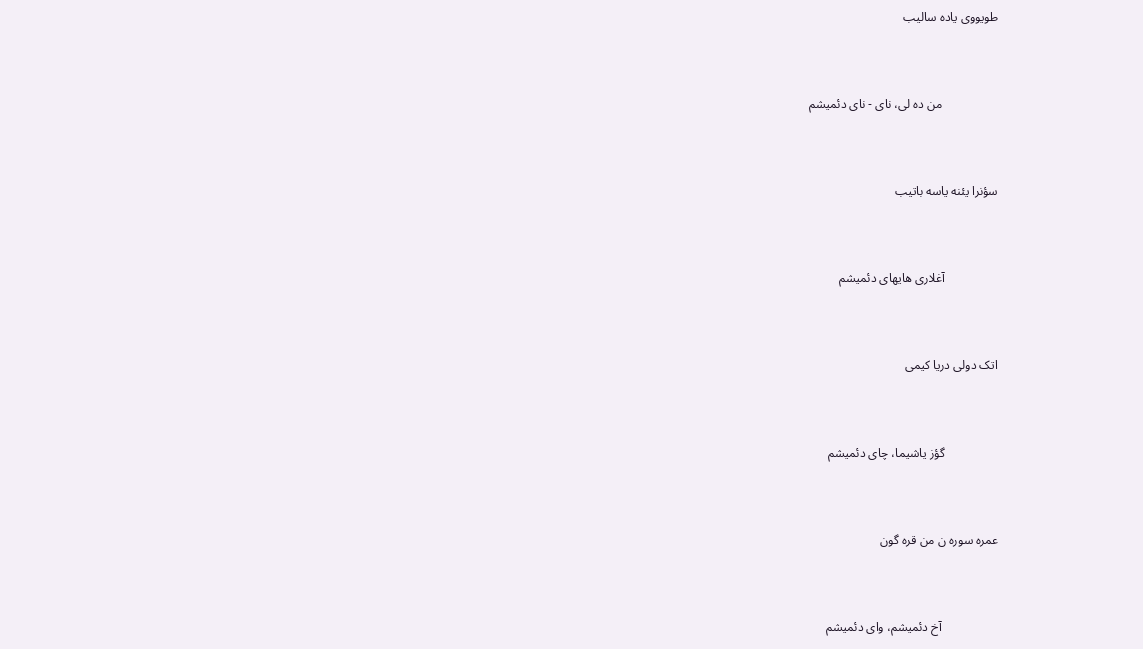طویووی یاده سالیب



                  من ده لی، نای - نای دئمیشم



سؤنرا یئنه یاسه باتیب



                 آغلاری هایهای دئمیشم



اتک دولی دریا کیمی



                 گؤز یاشیما، چای دئمیشم



عمره سوره ن من قره گون



                  آخ دئمیشم، وای دئمیشم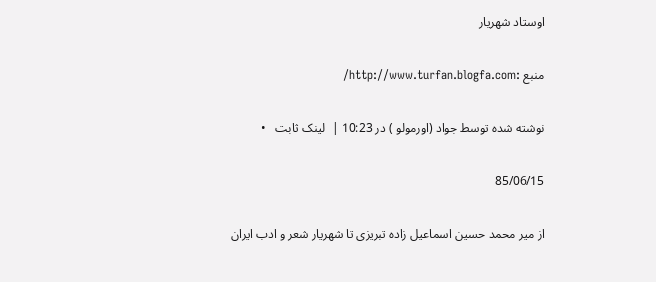اوستاد شهریار

منبع :http://www.turfan.blogfa.com/

نوشته شده توسط جواد (اورمولو ) در 10:23 |  لینک ثابت   •

85/06/15

از میر محمد حسین اسماعیل زاده تبریزی تا شهریار شعر و ادب ایران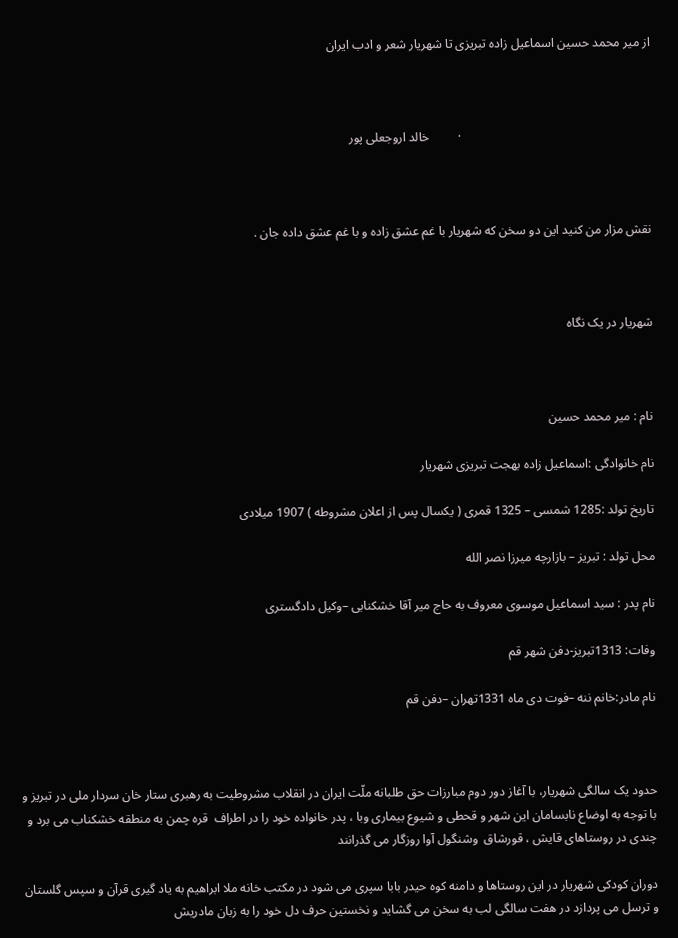از میر محمد حسین اسماعیل زاده تبریزی تا شهریار شعر و ادب ایران



                                                             ·         خالد اروجعلی پور



نقش مزار من کنید این دو سخن که شهریار با غم عشق زاده و با غم عشق داده جان .



شهریار در یک نگاه



نام : میر محمد حسین

نام خانوادگی :اسماعیل زاده بهجت تبریزی شهریار

تاریخ تولد :1285 شمسی – 1325 قمری ( یکسال پس از اعلان مشروطه ) 1907 میلادی

محل تولد : تبریز – بازارچه میرزا نصر الله

نام پدر : سید اسماعیل موسوی معروف به حاج میر آقا خشکنابی –وکیل دادگستری

وفات: 1313تبریز-دفن شهر قم

نام مادر:خانم ننه –فوت دی ماه 1331تهران –دفن قم



حدود یک سالگی شهریار، با آغاز دور دوم مبارزات حق طلبانه ملّت ایران در انقلاب مشروطیت به رهبری ستار خان سردار ملی در تبریز و با توجه به اوضاع نابسامان این شهر و قحطی و شیوع بیماری وبا ، پدر خانواده خود را در اطراف  قره چمن به منطقه خشکناب می برد و چندی در روستاهای قایش ، قورشاق  وشنگول آوا روزگار می گذرانند

دوران کودکی شهریار در این روستاها و دامنه کوه حیدر بابا سپری می شود در مکتب خانه ملا ابراهیم به یاد گیری قرآن و سپس گلستان و ترسل می پردازد در هفت سالگی لب به سخن می گشاید و نخستین حرف دل خود را به زبان مادریش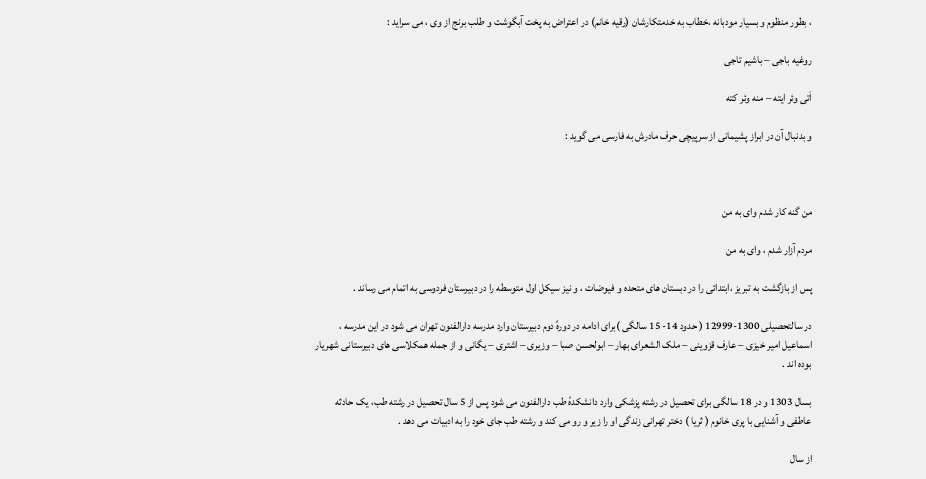، بطور منظوم و بسیار مودبانه ،خطاب به خدمتکارشان (رقیه خانم) در اعتراض به پخت آبگوشت و طلب برنج از وی ، می سراید :

روغیه باجی – باشیم تاجی

اَتی وئر ایته – منه وئر کته

و بدنبال آن در ابراز پشیمانی از سرپیچی حرف مادرش به فارسی می گوید :



من گنه کار شدم وای به من

مردم آزار شدم ، وای به من

پس از بازگشت به تبریز ،ابتدائی را در دبستان های متحده و فیوضات ، و نیز سیکل اول متوسطه را در دبیرستان فردوسی به اتمام می رساند .

در سالتحصیلی 1300-12999 ( حدود 14- 15 سالگی )برای ادامه در دورهً دوم دبیرستان وارد مدرسه دارالفنون تهران می شود در این مدرسه ، اسماعیل امیر خیزی – عارف قزوینی – ملک الشعرای بهار – ابولحسن صبا – وزیری – اشتری – یگانی و از جمله همکلاسی های دبیرستانی شهریار بوده اند .

بسال 1303 و در 18 سالگی برای تحصیل در رشته پزشکی وارد دانشکدهً طب دارالفنون می شود پس از 5 سال تحصیل در رشته طب، یک حادثه عاطفی و آشنایی با پری خانوم ( ثریا ) دختر تهرانی زندگی او را زیر و رو می کند و رشته طب جای خود را به ادبیات می دهد .

از سال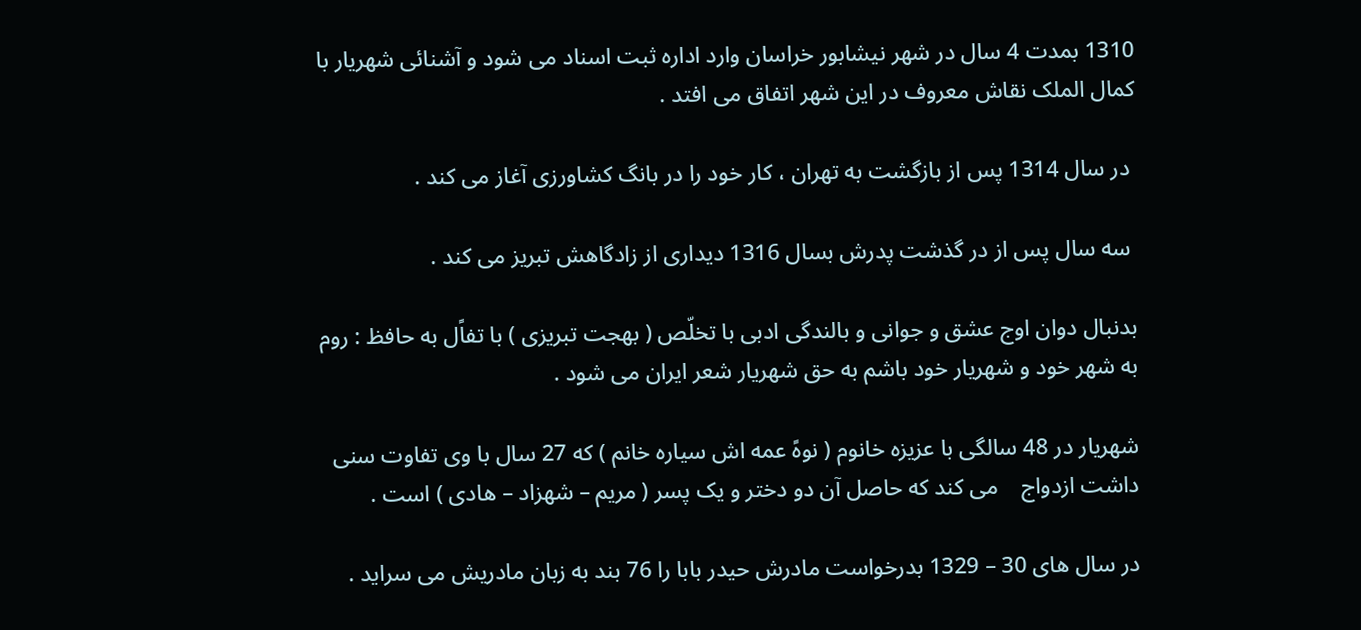1310 بمدت 4 سال در شهر نیشابور خراسان وارد اداره ثبت اسناد می شود و آشنائی شهریار با کمال الملک نقاش معروف در این شهر اتفاق می افتد .

 در سال 1314 پس از بازگشت به تهران ، کار خود را در بانگ کشاورزی آغاز می کند .

 سه سال پس از در گذشت پدرش بسال 1316 دیداری از زادگاهش تبریز می کند .

بدنبال دوان اوج عشق و جوانی و بالندگی ادبی با تخلّص ( بهجت تبریزی ) با تفاًل به حافظ : روم به شهر خود و شهریار خود باشم به حق شهریار شعر ایران می شود .

شهریار در 48 سالگی با عزیزه خانوم ( نوهً عمه اش سیاره خانم ) که 27 سال با وی تفاوت سنی داشت ازدواج    می کند که حاصل آن دو دختر و یک پسر ( مریم – شهزاد – هادی ) است .

در سال های 30 – 1329 بدرخواست مادرش حیدر بابا را 76 بند به زبان مادریش می سراید .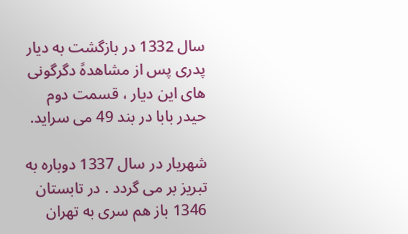سال 1332 در بازگشت به دیار پدری پس از مشاهدهً دگرگونی های این دیار ، قسمت دوم حیدر بابا در بند 49 می سراید.

شهریار در سال 1337 دوباره به تبریز بر می گردد . در تابستان 1346 باز هم سری به تهران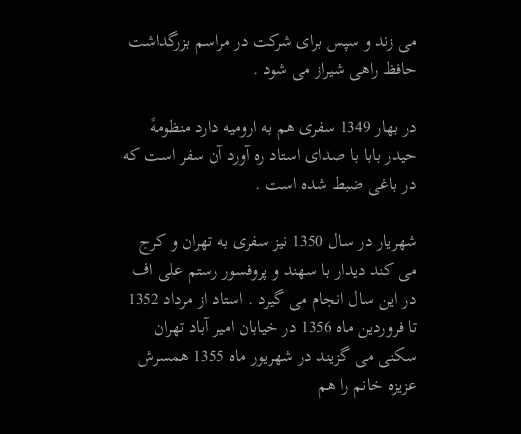می زند و سپس برای شرکت در مراسم بزرگداشت حافظ راهی شیراز می شود .

در بهار 1349 سفری هم به ارومیه دارد منظومهً حیدر بابا با صدای استاد ره آورد آن سفر است که در باغی ضبط شده است .

شهریار در سال 1350 نیز سفری به تهران و کرج می کند دیدار با سهند و پروفسور رستم علی اف در این سال انجام می گیرد . استاد از مرداد 1352 تا فروردین ماه 1356 در خیابان امیر آباد تهران سکنی می گزیند در شهریور ماه 1355 همسرش عزیزه خانم را هم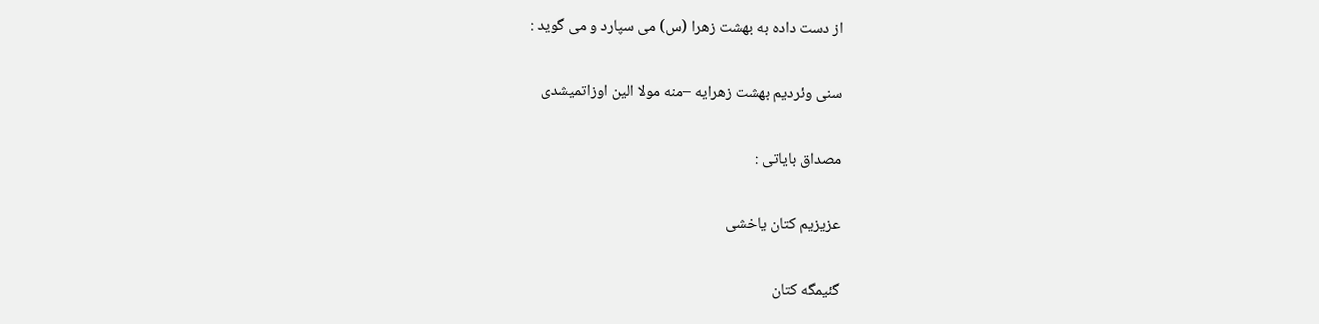از دست داده به بهشت زهرا (س) می سپارد و می گوید :

سنی وئردیم بهشت زهرایه –منه مولا الین اوزاتمیشدی

مصداق بایاتی :

عزیزیم کتان یاخشی

گئیمگه کتان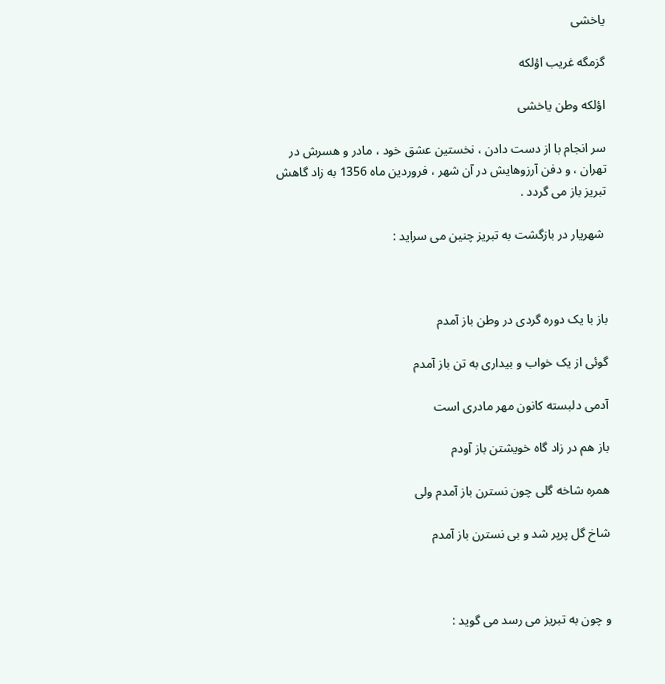یاخشی

گزمگه غریب اؤلکه

اؤلکه وطن یاخشی

سر انجام با از دست دادن ، نخستین عشق خود ، مادر و هسرش در تهران ، و دفن آرزوهایش در آن شهر ، فروردین ماه 1356 به زاد گاهش تبریز باز می گردد .

 شهریار در بازگشت به تبریز چنین می سراید :



باز با یک دوره گردی در وطن باز آمدم

گوئی از یک خواب و بیداری به تن باز آمدم

آدمی دلبسته کانون مهر مادری است

باز هم در زاد گاه خویشتن باز آودم

همره شاخه گلی چون نسترن باز آمدم ولی

شاخ گل پرپر شد و بی نسترن باز آمدم



و چون به تبریز می رسد می گوید :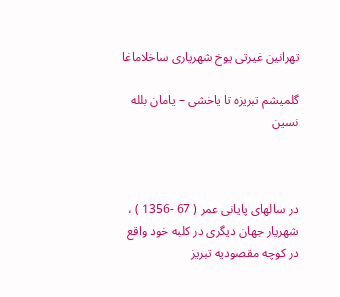تهرانین غیرتی یوخ شهریاری ساخلاماغا

گلمیشم تبریزه تا یاخشی – یامان بلله نسین



در سالهای پایانی عمر ( 67 -1356 ) ، شهریار جهان دیگری در کلبه خود واقع در کوچه مقصودیه تبریز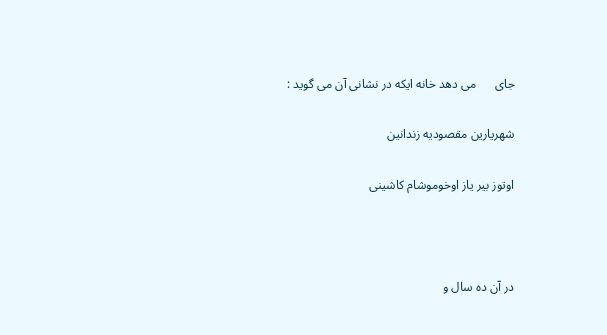جای      می دهد خانه ایکه در نشانی آن می گوید :

شهریارین مقصودیه زندانین

اوتوز بیر یاز اوخوموشام کاشینی



در آن ده سال و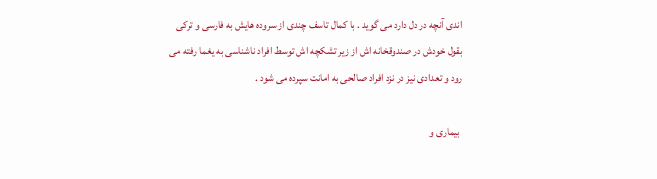اندی آنچه در دل دارد می گوید . با کمال تاسف چندی از سروده هایش به فارسی و ترکی بقول خودش در صندوقخانه اش از زیر تشکچه اش توسط افراد ناشناسی به یغما رفته می رود و تعدادی نیز در نزد افراد صالحی به امانت سپرده می شود .

 بیماری و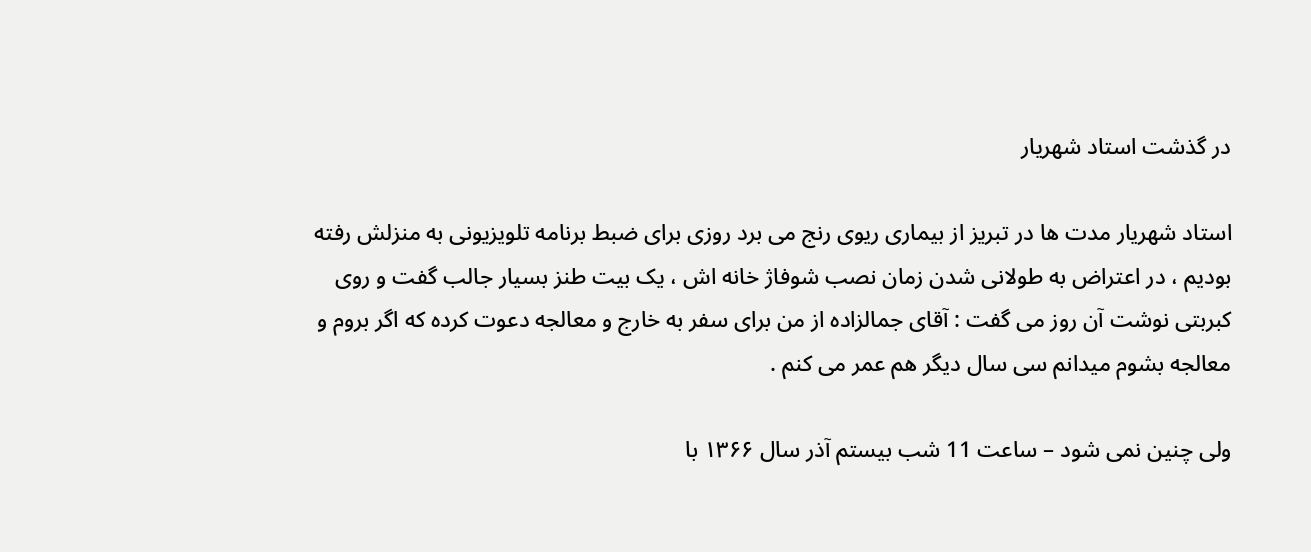در گذشت استاد شهریار

استاد شهریار مدت ها در تبریز از بیماری ریوی رنج می برد روزی برای ضبط برنامه تلویزیونی به منزلش رفته بودیم ، در اعتراض به طولانی شدن زمان نصب شوفاژ خانه اش ، یک بیت طنز بسیار جالب گفت و روی کبربتی نوشت آن روز می گفت : آقای جمالزاده از من برای سفر به خارج و معالجه دعوت کرده که اگر بروم و معالجه بشوم میدانم سی سال دیگر هم عمر می کنم .

ولی چنین نمی شود – ساعت 11 شب بیستم آذر سال ۱۳۶۶ با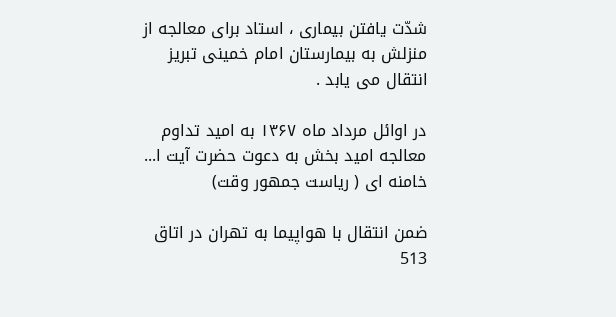شدّت یافتن بیماری ، استاد برای معالجه از منزلش به بیمارستان امام خمینی تبریز انتقال می یابد .

در اوائل مرداد ماه ۱۳۶۷ به امید تداوم معالجه امید بخش به دعوت حضرت آیت ا... خامنه ای ( ریاست جمهور وقت)

ضمن انتقال با هواپیما به تهران در اتاق 513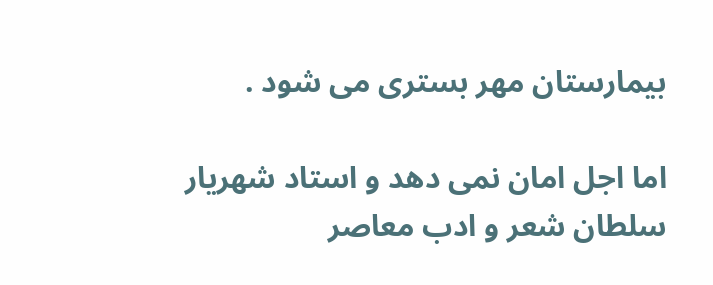بیمارستان مهر بستری می شود .

اما اجل امان نمی دهد و استاد شهریار سلطان شعر و ادب معاصر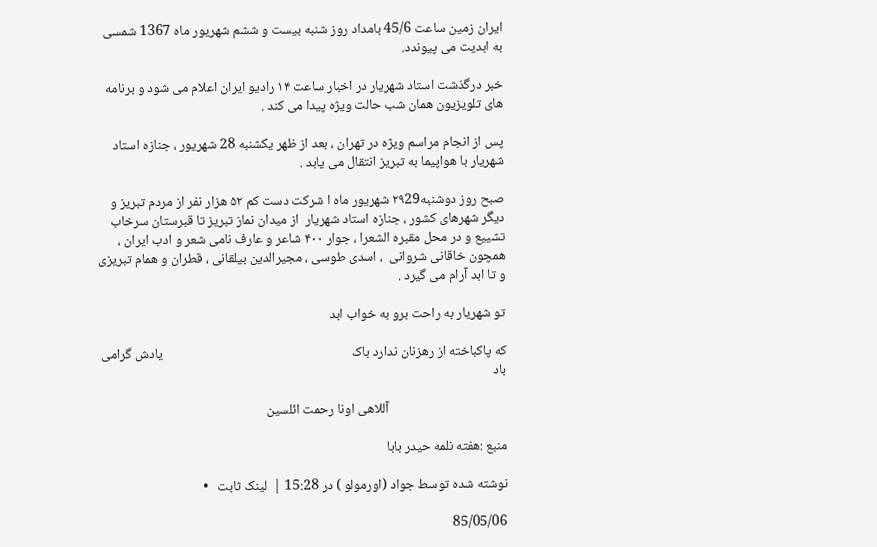ایران زمین ساعت 45/6 بامداد روز شنبه بیست و ششم شهریور ماه 1367 شمسی به ابدیت می پیوندد.

خبر درگذشت استاد شهریار در اخبار ساعت ۱۴ رادیو ایران اعلام می شود و برنامه های تلویزیون همان شب حالت ویژه پیدا می کند .

پس از انجام مراسم ویژه در تهران ، بعد از ظهر یکشنبه 28 شهریور ، جنازه استاد شهریار با هواپیما به تبریز انتقال می یابد .

صبح روز دوشنبه۲۹29 شهریور ماه ا شرکت دست کم ۵۲ هزار نفر از مردم تبریز و دیگر شهرهای کشور ، جنازه استاد شهریار  از میدان نماز تبریز تا قبرستان سرخاب تشییع و در محل مقبره الشعرا ، جوار ۴۰۰ شاعر و عارف نامی شعر و ادب ایران ، همچون خاقانی شروانی  ، اسدی طوسی ، مجیرالدین بیلقانی ، قطران و همام تبریزی و تا ابد آرام می گیرد .

تو شهریار به راحت برو به خواب ابد

که پاکباخته از رهزنان ندارد باک                                                             یادش گرامی باد

                                      آللاهی اونا رحمت ائلسین

منبع :هفته نلمه حیدر بابا

نوشته شده توسط جواد (اورمولو ) در 15:28 |  لینک ثابت   •

85/05/06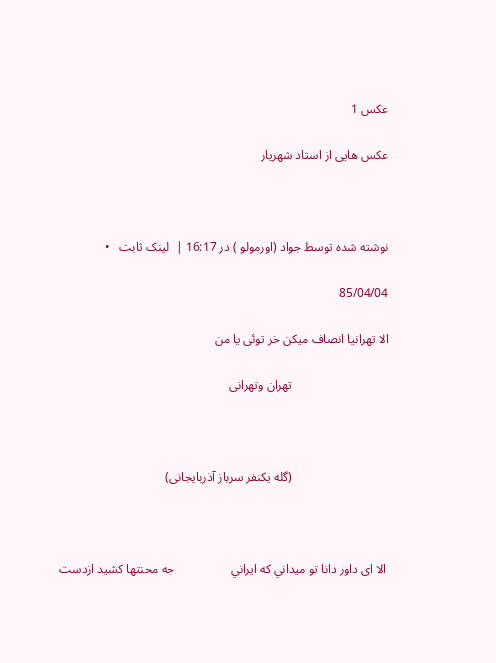عکس 1

عکس هایی از استاد شهریار



نوشته شده توسط جواد (اورمولو ) در 16:17 |  لینک ثابت   •

85/04/04

الا تهرانيا انصاف ميكن خر توئى يا من

                               تهران وتهرانى



                               (گله يكنفر سرباز آذربايجانى)



 الا اى داور دانا تو ميداني كه ايراني                  جه محنتها كشيد ازدست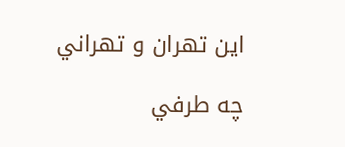اين تهران و تهراني

چه طرفي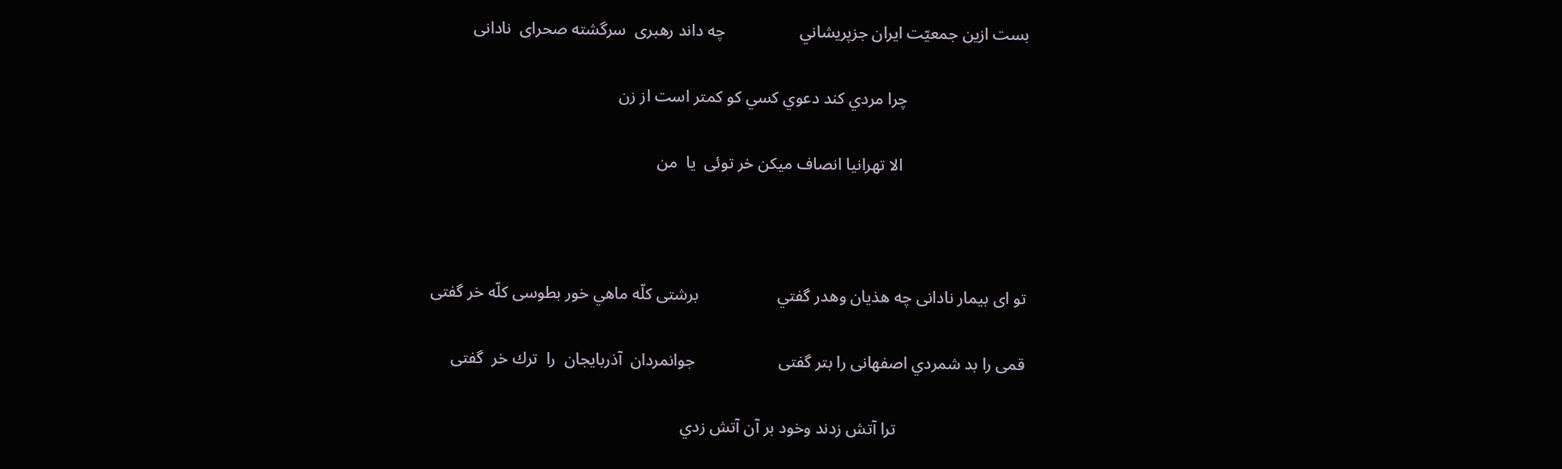بست ازين جمعيّت ايران جزپريشاني                  چه داند رهبرى  سرگشته صحراى  نادانى

                             چرا مردي كند دعوي كسي كو كمتر است از زن

                              الا تهرانيا انصاف ميكن خر توئى  يا  من



تو اى بيمار نادانى چه هذيان وهدر گفتي                   برشتى كلّه ماهي خور بطوسى كلّه خر گفتى

قمى را بد شمردي اصفهانى را بتر گفتى                    جوانمردان  آذربايجان  را  ترك خر  گفتى

                               ترا آتش زدند وخود بر آن آتش زدي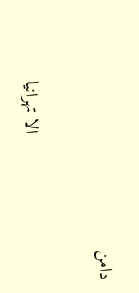دامن

                            الا تهرانيا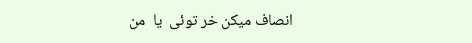انصاف ميكن خر توئى  يا  من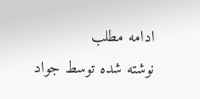ادامه مطلب
نوشته شده توسط جواد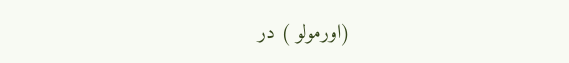(اورمولو ) در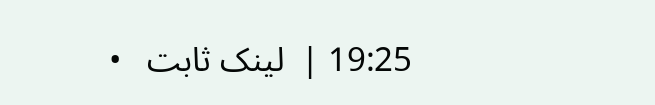19:25 |  لینک ثابت   •